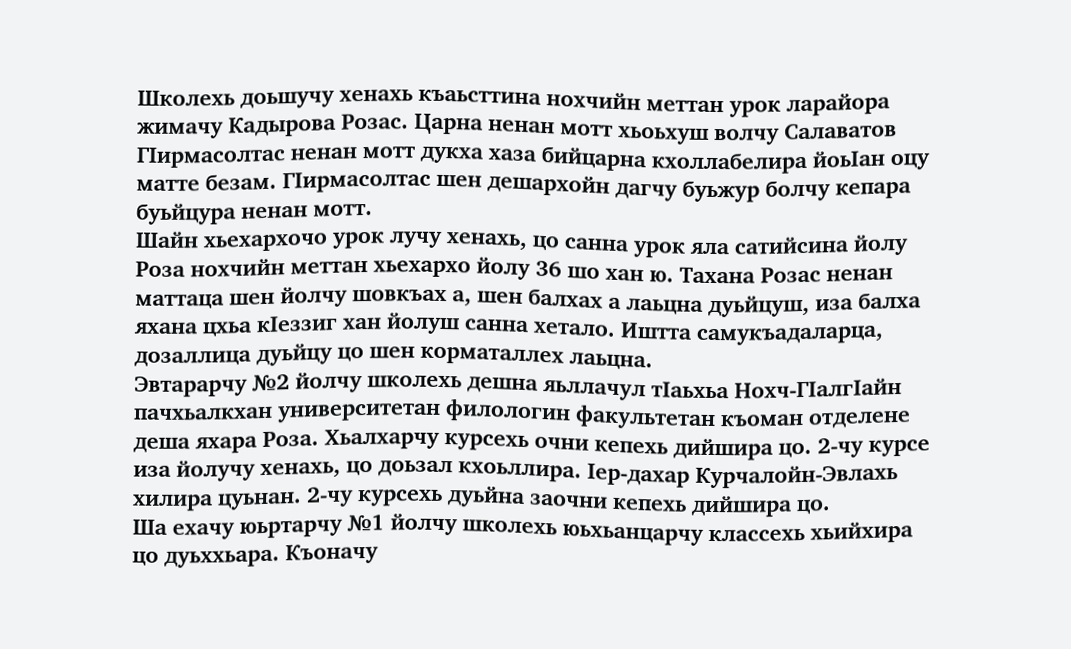Школехь доьшучу хенахь къаьсттина нохчийн меттан урок ларайора жимачу Кадырова Розас. Царна ненан мотт хьоьхуш волчу Салаватов ГIирмасолтас ненан мотт дукха хаза бийцарна кхоллабелира йоьIан оцу матте безам. ГIирмасолтас шен дешархойн дагчу буьжур болчу кепара буьйцура ненан мотт.
Шайн хьехархочо урок лучу хенахь, цо санна урок яла сатийсина йолу Роза нохчийн меттан хьехархо йолу 36 шо хан ю. Тахана Розас ненан маттаца шен йолчу шовкъах а, шен балхах а лаьцна дуьйцуш, иза балха яхана цхьа кIеззиг хан йолуш санна хетало. Иштта самукъадаларца, дозаллица дуьйцу цо шен корматаллех лаьцна.
Эвтарарчу №2 йолчу школехь дешна яьллачул тIаьхьа Нохч-ГIалгIайн пачхьалкхан университетан филологин факультетан къоман отделене деша яхара Роза. Хьалхарчу курсехь очни кепехь дийшира цо. 2-чу курсе иза йолучу хенахь, цо доьзал кхоьллира. Iер-дахар Курчалойн-Эвлахь хилира цуьнан. 2-чу курсехь дуьйна заочни кепехь дийшира цо.
Ша ехачу юьртарчу №1 йолчу школехь юьхьанцарчу классехь хьийхира цо дуьххьара. Къоначу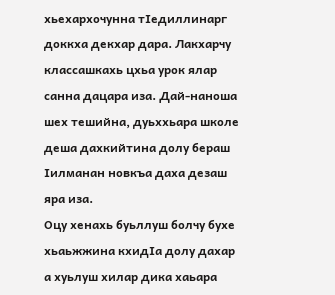хьехархочунна тIедиллинарг доккха декхар дара. Лакхарчу классашкахь цхьа урок ялар санна дацара иза. Дай-наноша шех тешийна, дуьххьара школе деша дахкийтина долу бераш Iилманан новкъа даха дезаш яра иза.
Оцу хенахь буьллуш болчу бухе хьаьжжина кхидIа долу дахар а хуьлуш хилар дика хаьара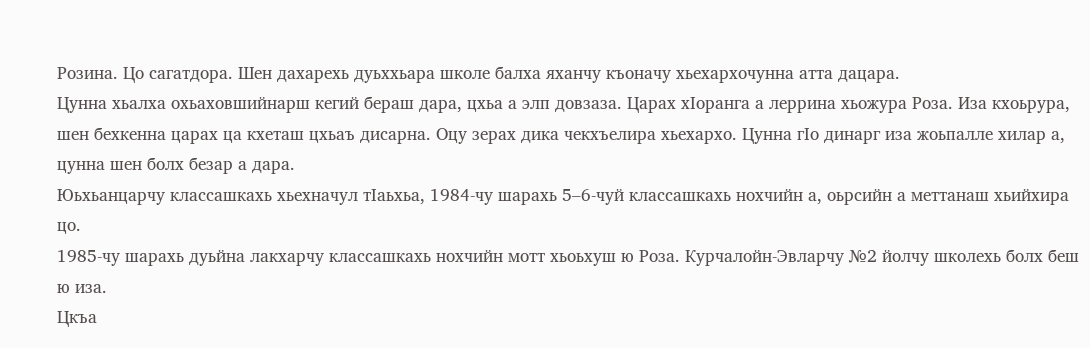Розина. Цо сагатдора. Шен дахарехь дуьххьара школе балха яханчу къоначу хьехархочунна атта дацара.
Цунна хьалха охьаховшийнарш кегий бераш дара, цхьа а элп довзаза. Царах хIоранга а леррина хьожура Роза. Иза кхоьрура, шен бехкенна царах ца кхеташ цхьаъ дисарна. Оцу зерах дика чекхъелира хьехархо. Цунна гIо динарг иза жоьпалле хилар а, цунна шен болх безар а дара.
Юьхьанцарчу классашкахь хьехначул тIаьхьа, 1984-чу шарахь 5–6-чуй классашкахь нохчийн а, оьрсийн а меттанаш хьийхира цо.
1985-чу шарахь дуьйна лакхарчу классашкахь нохчийн мотт хьоьхуш ю Роза. Курчалойн-Эвларчу №2 йолчу школехь болх беш ю иза.
Цкъа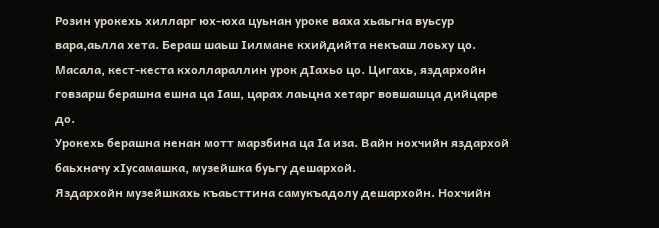Розин урокехь хилларг юх-юха цуьнан уроке ваха хьаьгна вуьсур вара,аьлла хета. Бераш шаьш Iилмане кхийдийта некъаш лоьху цо. Масала, кест-кеста кхоллараллин урок дIахьо цо. Цигахь, яздархойн говзарш берашна ешна ца Iаш, царах лаьцна хетарг вовшашца дийцаре до.
Урокехь берашна ненан мотт марзбина ца Iа иза. Вайн нохчийн яздархой баьхначу хIусамашка, музейшка буьгу дешархой.
Яздархойн музейшкахь къаьсттина самукъадолу дешархойн. Нохчийн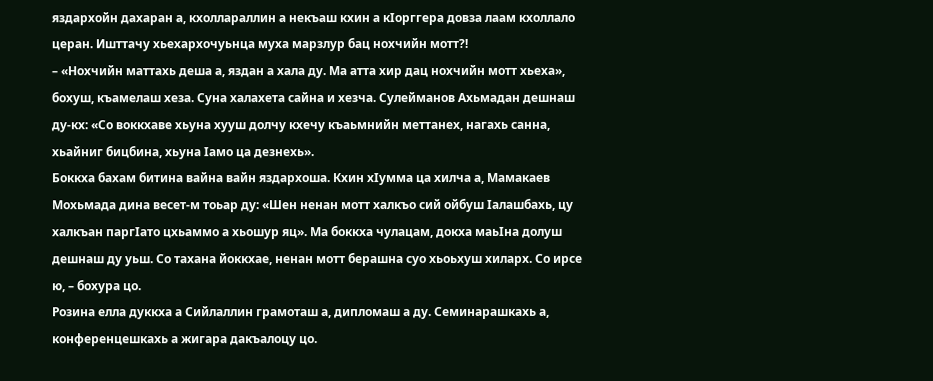яздархойн дахаран а, кхоллараллин а некъаш кхин а кIорггера довза лаам кхоллало церан. Ишттачу хьехархочуьнца муха марзлур бац нохчийн мотт?!
– «Нохчийн маттахь деша а, яздан а хала ду. Ма атта хир дац нохчийн мотт хьеха», бохуш, къамелаш хеза. Суна халахета сайна и хезча. Сулейманов Ахьмадан дешнаш ду-кх: «Со воккхаве хьуна хууш долчу кхечу къаьмнийн меттанех, нагахь санна, хьайниг бицбина, хьуна Iамо ца дезнехь».
Боккха бахам битина вайна вайн яздархоша. Кхин хIумма ца хилча а, Мамакаев Мохьмада дина весет-м тоьар ду: «Шен ненан мотт халкъо сий ойбуш Iалашбахь, цу халкъан паргIато цхьаммо а хьошур яц». Ма боккха чулацам, докха маьIна долуш дешнаш ду уьш. Со тахана йоккхае, ненан мотт берашна суо хьоьхуш хиларх. Со ирсе ю, – бохура цо.
Розина елла дуккха а Сийлаллин грамоташ а, дипломаш а ду. Семинарашкахь а, конференцешкахь а жигара дакъалоцу цо.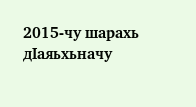2015-чу шарахь дIаяьхьначу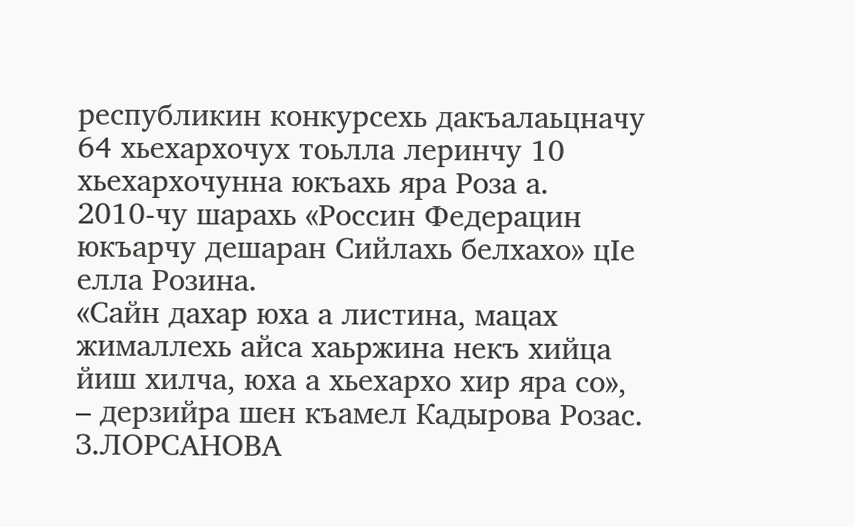республикин конкурсехь дакъалаьцначу 64 хьехархочух тоьлла леринчу 10 хьехархочунна юкъахь яра Роза а.
2010-чу шарахь «Россин Федерацин юкъарчу дешаран Сийлахь белхахо» цIе елла Розина.
«Сайн дахар юха а листина, мацах жималлехь айса хаьржина некъ хийца йиш хилча, юха а хьехархо хир яра со», – дерзийра шен къамел Кадырова Розас.
З.ЛОРСАНОВА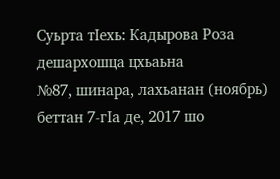Суьрта тIехь: Кадырова Роза дешархошца цхьаьна
№87, шинара, лахьанан (ноябрь) беттан 7-гIа де, 2017 шо